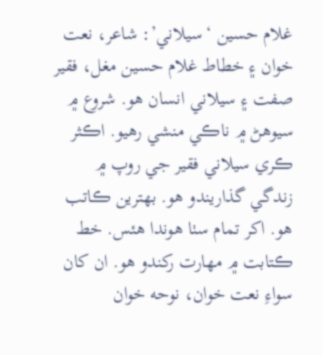غلام حسين ‘سيلاني’: شاعر، نعت خوان ۽ خطاط غلام حسين مغل، فقير صفت ۽ سيلاني انسان هو. شروع ۾ سيوهڻ ۾ ناڪي منشي رهيو. اڪثر ڪري سيلاني فقير جي روپ ۾ زندگي گذاريندو هو. بهترين ڪاتب هو. اکر تمام سٺا هوندا هئس. خط ڪتابت ۾ مهارت رکندو هو. ان کان سواءِ نعت خوان، نوحه خوان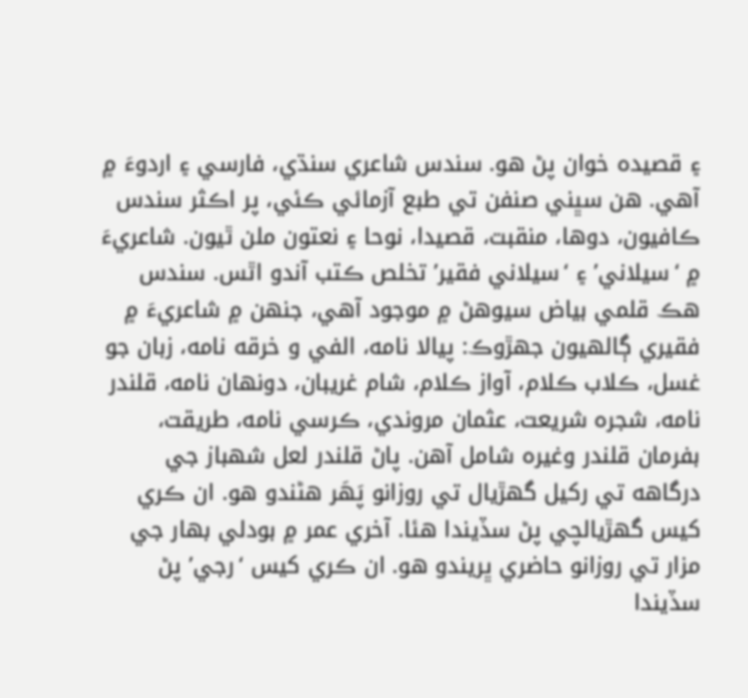۽ قصيده خوان پڻ هو. سندس شاعري سنڌي، فارسي ۽ اردوءَ ۾ آهي. هن سڀني صنفن تي طبع آزمائي ڪئي، پر اڪثر سندس ڪافيون، دوها، منقبت، قصيدا، نوحا ۽ نعتون ملن ٿيون. شاعريءَ ۾ ‘سيلاني’ ۽ ‘سيلاني فقير’ تخلص ڪتب آندو اٿس. سندس هڪ قلمي بياض سيوهڻ ۾ موجود آهي، جنهن ۾ شاعريءَ ۾ فقيري ڳالهيون جهڙوڪ: پيالا نامه، الفي و خرقه نامه، زبان جو غسل، ڪلاب ڪلام، آواز ڪلام، شام غريبان، دونهان نامه، قلندر نامه، شجره شريعت، عثمان مروندي، ڪرسي نامه، طريقت، بفرمان قلندر وغيره شامل آهن. پاڻ قلندر لعل شهباز جي درگاهه تي رکيل گهڙيال تي روزانو پَهَر هڻندو هو. ان ڪري کيس گهڙيالچي پڻ سڏيندا هئا. آخري عمر ۾ بودلي بهار جي مزار تي روزانو حاضري ڀريندو هو. ان ڪري کيس ‘رجي’ پڻ سڏيندا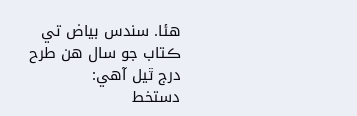هئا. سندس بياض تي ڪتاب جو سال هن طرح درج ٿيل آهي:
دستخط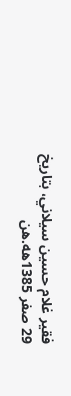فقير غلام حسين سيلاني، بتاريخ 29 صفر 1385هه.هن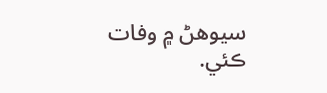سيوهڻ ۾ وفات ڪئي.